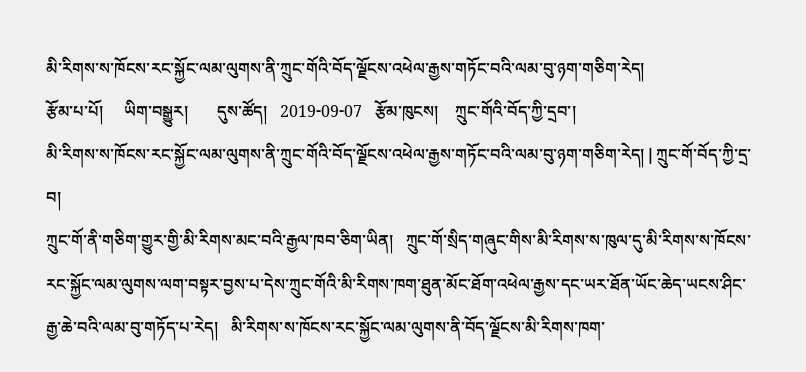མི་རིགས་ས་ཁོངས་རང་སྐྱོང་ལམ་ལུགས་ནི་ཀྲུང་གོའི་བོད་ལྗོངས་འཕེལ་རྒྱས་གཏོང་བའི་ལམ་བུ་ཉག་གཅིག་རེད།
རྩོམ་པ་པོ།     ཡིག་བསྒྱུར།       དུས་ཚོད།   2019-09-07   རྩོམ་ཁུངས།    ཀྲུང་གོའི་བོད་ཀྱི་དྲབ་།
མི་རིགས་ས་ཁོངས་རང་སྐྱོང་ལམ་ལུགས་ནི་ཀྲུང་གོའི་བོད་ལྗོངས་འཕེལ་རྒྱས་གཏོང་བའི་ལམ་བུ་ཉག་གཅིག་རེད། | ཀྲུང་གོ་བོད་ཀྱི་དྲ་བ།
ཀྲུང་གོ་ནི་གཅིག་གྱུར་གྱི་མི་རིགས་མང་བའི་རྒྱལ་ཁབ་ཅིག་ཡིན།   ཀྲུང་གོ་སྲིད་གཞུང་གིས་མི་རིགས་ས་ཁུལ་དུ་མི་རིགས་ས་ཁོངས་རང་སྐྱོང་ལམ་ལུགས་ལག་བསྟར་བྱས་པ་དེས་ཀྲུང་གོའི་མི་རིགས་ཁག་ཐུན་མོང་ཐོག་འཕེལ་རྒྱས་དང་ཡར་ཐོན་ཡོང་ཆེད་ཡངས་ཤིང་རྒྱ་ཆེ་བའི་ལམ་བུ་གཏོད་པ་རེད།   མི་རིགས་ས་ཁོངས་རང་སྐྱོང་ལམ་ལུགས་ནི་བོད་ལྗོངས་མི་རིགས་ཁག་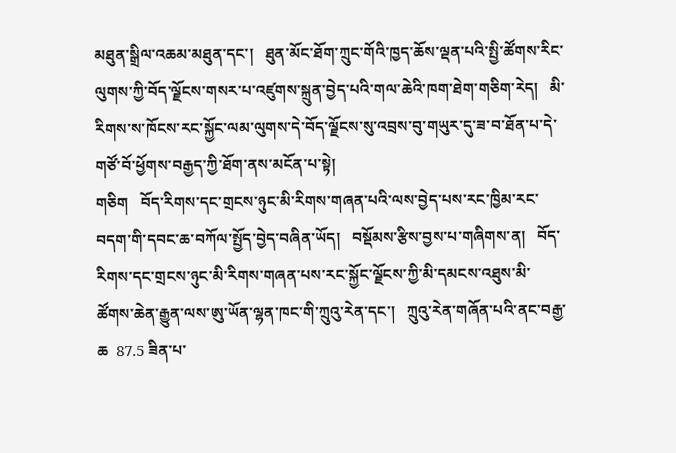མཐུན་སྒྲིལ་འཆམ་མཐུན་དང་།   ཐུན་མོང་ཐོག་ཀྲུང་གོའི་ཁྱད་ཆོས་ལྡན་པའི་སྤྱི་ཚོགས་རིང་ལུགས་ཀྱི་བོད་ལྗོངས་གསར་པ་འཛུགས་སྐྲུན་བྱེད་པའི་གལ་ཆེའི་ཁག་ཐེག་གཅིག་རེད།   མི་རིགས་ས་ཁོངས་རང་སྐྱོང་ལམ་ལུགས་དེ་བོད་ལྗོངས་སུ་འབྲས་བུ་གཡུར་དུ་ཟ་བ་ཐོན་པ་དེ་གཙོ་བོ་ཕྱོགས་བརྒྱད་ཀྱི་ཐོག་ནས་མངོན་པ་སྟེ།
གཅིག   བོད་རིགས་དང་གྲངས་ཉུང་མི་རིགས་གཞན་པའི་ལས་བྱེད་པས་རང་ཁྱིམ་རང་བདག་གི་དབང་ཆ་བཀོལ་སྤྱོད་བྱེད་བཞིན་ཡོད།   བསྡོམས་རྩིས་བྱས་པ་གཞིགས་ན།   བོད་རིགས་དང་གྲངས་ཉུང་མི་རིགས་གཞན་པས་རང་སྐྱོང་ལྗོངས་ཀྱི་མི་དམངས་འཐུས་མི་ཚོགས་ཆེན་རྒྱུན་ལས་ཨུ་ཡོན་ལྷན་ཁང་གི་ཀྲུའུ་རེན་དང་།   ཀྲུའུ་རེན་གཞོན་པའི་ནང་བརྒྱ་ཆ  87.5 ཟིན་པ་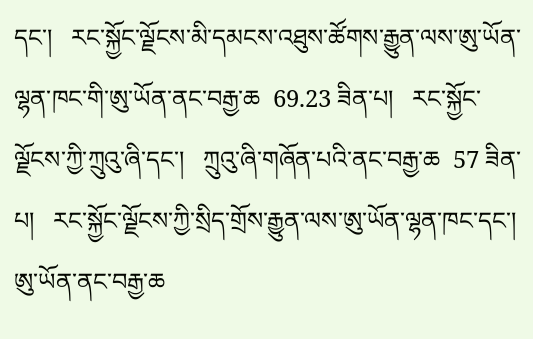དང་།   རང་སྐྱོང་ལྗོངས་མི་དམངས་འཐུས་ཚོགས་རྒྱུན་ལས་ཨུ་ཡོན་ལྷན་ཁང་གི་ཨུ་ཡོན་ནང་བརྒྱ་ཆ  69.23 ཟིན་པ།   རང་སྐྱོང་ལྗོངས་ཀྱི་ཀྲུའུ་ཞི་དང་།   ཀྲུའུ་ཞི་གཞོན་པའི་ནང་བརྒྱ་ཆ  57 ཟིན་པ།   རང་སྐྱོང་ལྗོངས་ཀྱི་སྲིད་གྲོས་རྒྱུན་ལས་ཨུ་ཡོན་ལྷན་ཁང་དང་།   ཨུ་ཡོན་ནང་བརྒྱ་ཆ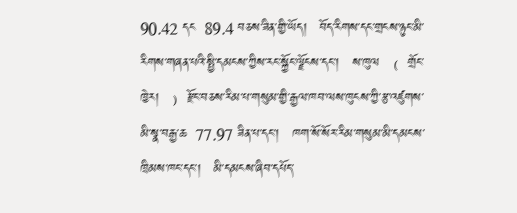90.42 དང  89.4 བཅས་ཟིན་གྱི་ཡོད།   བོད་རིགས་དང་གྲངས་ཉུང་མི་རིགས་གཞན་པའི་སྤྱི་དམངས་ཀྱིས་རང་སྐྱོང་ལྗོངས་དང་།   ས་ཁུལ  ﹙ གྲོང་ཁྱེར།  ﹚ རྫོང་བཅས་རིམ་པ་གསུམ་གྱི་རྒྱལ་ཁབ་ལས་ཁུངས་ཀྱི་རྩ་འཛུགས་མི་སྣ་བརྒྱ་ཆ  77.97 ཟིན་པ་དང་།   ཁག་སོ་སོར་རིམ་གསུམ་མི་དམངས་ཁྲིམས་ཁང་དང་།   མི་དམངས་ཞིབ་དཔོད་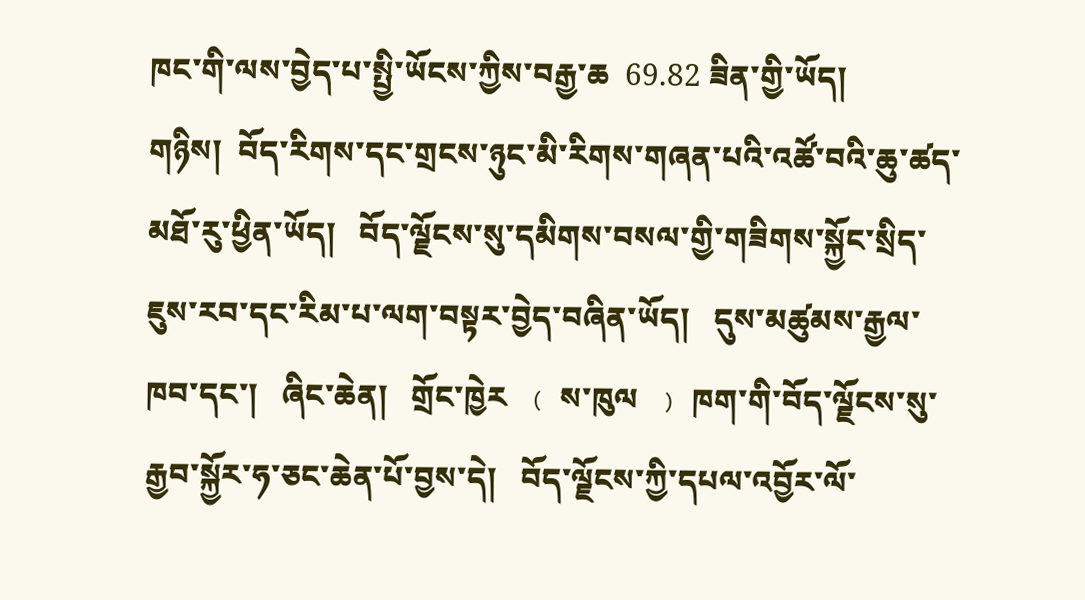ཁང་གི་ལས་བྱེད་པ་སྤྱི་ཡོངས་ཀྱིས་བརྒྱ་ཆ  69.82 ཟིན་གྱི་ཡོད།
གཉིས།  བོད་རིགས་དང་གྲངས་ཉུང་མི་རིགས་གཞན་པའི་འཚོ་བའི་ཆུ་ཚད་མཐོ་རུ་ཕྱིན་ཡོད།   བོད་ལྗོངས་སུ་དམིགས་བསལ་གྱི་གཟིགས་སྐྱོང་སྲིད་ཇུས་རབ་དང་རིམ་པ་ལག་བསྟར་བྱེད་བཞིན་ཡོད།   དུས་མཚུམས་རྒྱལ་ཁབ་དང་།   ཞིང་ཆེན།   གྲོང་ཁྱེར  ﹙ ས་ཁུལ  ﹚ ཁག་གི་བོད་ལྗོངས་སུ་རྒྱབ་སྐྱོར་ཧ་ཅང་ཆེན་པོ་བྱས་དེ།   བོད་ལྗོངས་ཀྱི་དཔལ་འབྱོར་ལོ་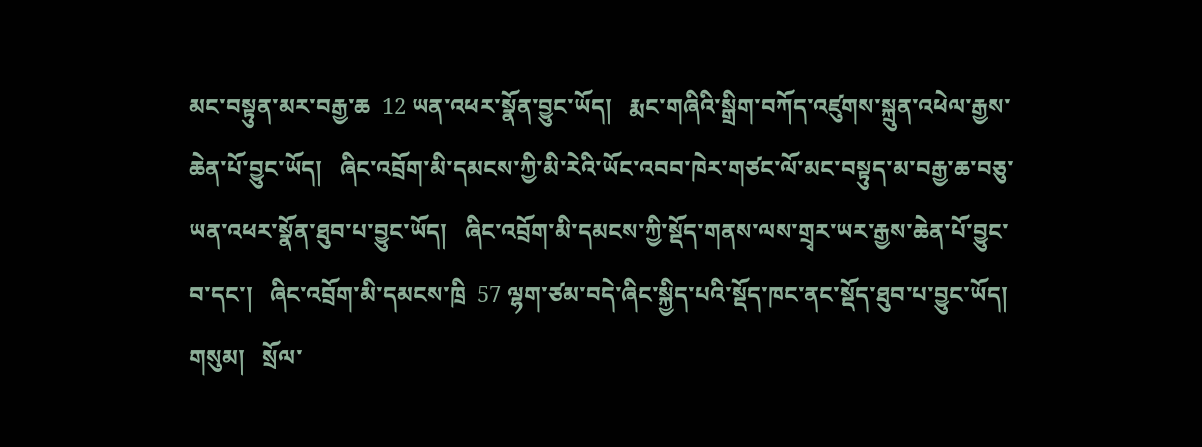མང་བསྟུན་མར་བརྒྱ་ཆ  12 ཡན་འཕར་སྣོན་བྱུང་ཡོད།   རྨང་གཞིའི་སྒྲིག་བཀོད་འཛུགས་སྐྲུན་འཕེལ་རྒྱས་ཆེན་པོ་བྱུང་ཡོད།   ཞིང་འབྲོག་མི་དམངས་ཀྱི་མི་རེའི་ཡོང་འབབ་ཁེར་གཙང་ལོ་མང་བསྟུད་མ་བརྒྱ་ཆ་བཅུ་ཡན་འཕར་སྣོན་ཐུབ་པ་བྱུང་ཡོད།   ཞིང་འབྲོག་མི་དམངས་ཀྱི་སྡོད་གནས་ལས་གྲྭར་ཡར་རྒྱས་ཆེན་པོ་བྱུང་བ་དང་།   ཞིང་འབྲོག་མི་དམངས་ཁྲི  57 ལྷག་ཙམ་བདེ་ཞིང་སྐྱིད་པའི་སྡོད་ཁང་ནང་སྡོད་ཐུབ་པ་བྱུང་ཡོད།
གསུམ།   སྲོལ་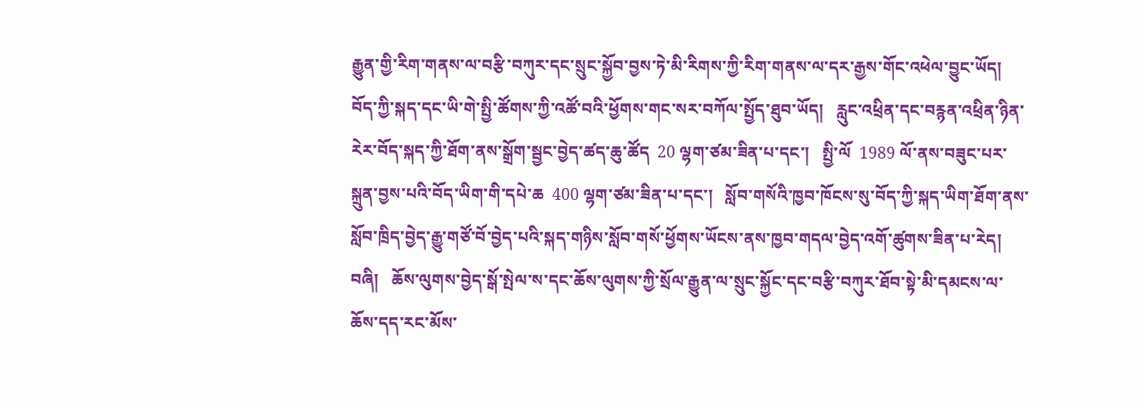རྒྱུན་གྱི་རིག་གནས་ལ་བརྩི་བཀུར་དང་སྲུང་སྐྱོབ་བྱས་ཏེ་མི་རིགས་ཀྱི་རིག་གནས་ལ་དར་རྒྱས་གོང་འཕེལ་བྱུང་ཡོད།   བོད་ཀྱི་སྐད་དང་ཡི་གེ་སྤྱི་ཚོགས་ཀྱི་འཚོ་བའི་ཕྱོགས་གང་སར་བཀོལ་སྤྱོད་ཐུབ་ཡོད།   རླུང་འཕྲིན་དང་བརྙན་འཕྲིན་ཉིན་རེར་བོད་སྐད་ཀྱི་ཐོག་ནས་སྒྲོག་སྦྱང་བྱེད་ཚད་ཆུ་ཚོད  20 ལྷག་ཙམ་ཟིན་པ་དང་།   སྤྱི་ལོ  1989 ལོ་ནས་བཟུང་པར་སྐྲུན་བྱས་པའི་བོད་ཡིག་གི་དཔེ་ཆ  400 ལྷག་ཙམ་ཟིན་པ་དང་།   སློབ་གསོའི་ཁྱབ་ཁོངས་སུ་བོད་ཀྱི་སྐད་ཡིག་ཐོག་ནས་སློབ་ཁྲིད་བྱེད་རྒྱུ་གཙོ་བོ་བྱེད་པའི་སྐད་གཉིས་སློབ་གསོ་ཕྱོགས་ཡོངས་ནས་ཁྱབ་གདལ་བྱེད་འགོ་ཚུགས་ཟིན་པ་རེད།
བཞི།   ཆོས་ལུགས་བྱེད་སྒོ་སྤེལ་ས་དང་ཆོས་ལུགས་ཀྱི་སྲོལ་རྒྱུན་ལ་སྲུང་སྐྱོང་དང་བརྩི་བཀུར་ཐོབ་སྟེ་མི་དམངས་ལ་ཆོས་དད་རང་མོས་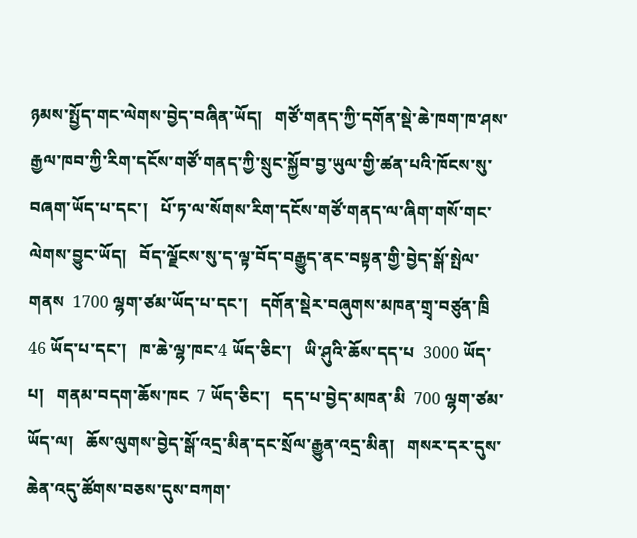ཉམས་སྤྱོད་གང་ལེགས་བྱེད་བཞིན་ཡོད།   གཙོ་གནད་ཀྱི་དགོན་སྡེ་ཆེ་ཁག་ཁ་ཤས་རྒྱལ་ཁབ་ཀྱི་རིག་དངོས་གཙོ་གནད་ཀྱི་སྲུང་སྐྱོབ་བྱ་ཡུལ་གྱི་ཚན་པའི་ཁོངས་སུ་བཞག་ཡོད་པ་དང་།   པོ་ཏ་ལ་སོགས་རིག་དངོས་གཙོ་གནད་ལ་ཞིག་གསོ་གང་ལེགས་བྱུང་ཡོད།   བོད་ལྗོངས་སུ་ད་ལྟ་བོད་བརྒྱུད་ནང་བསྟན་གྱི་བྱེད་སྒོ་སྤེལ་གནས  1700 ལྷག་ཙམ་ཡོད་པ་དང་།   དགོན་སྡེར་བཞུགས་མཁན་གྲྭ་བཙུན་ཁྲི  46 ཡོད་པ་དང་།   ཁ་ཆེ་ལྷ་ཁང་4 ཡོད་ཅིང་།   ཡི་ཤུའི་ཆོས་དད་པ  3000 ཡོད་པ།   གནམ་བདག་ཆོས་ཁང  7 ཡོད་ཅིང་།   དད་པ་བྱེད་མཁན་མི  700 ལྷག་ཙམ་ཡོད་ལ།   ཆོས་ལུགས་བྱེད་སྒོ་འདྲ་མིན་དང་སྲོལ་རྒྱུན་འདྲ་མིན།   གསར་དར་དུས་ཆེན་འདུ་ཚོགས་བཅས་དུས་བཀག་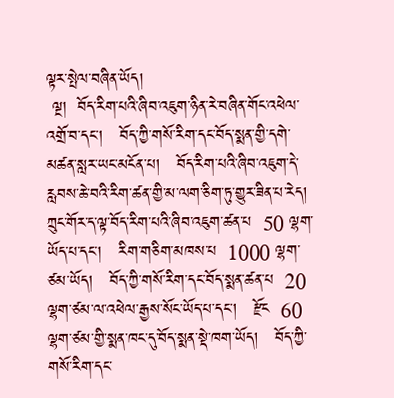ལྟར་སྤེལ་བཞིན་ཡོད།
 ལྔ།  བོད་རིག་པའི་ཞིབ་འཇུག་ཉིན་རེ་བཞིན་གོང་འཕེལ་འགྲོ་བ་དང་།   བོད་ཀྱི་གསོ་རིག་དང་བོད་སྨན་གྱི་དགེ་མཚན་སླར་ཡང་མངོན་པ།   བོད་རིག་པའི་ཞིབ་འཇུག་དེ་རླབས་ཆེ་བའི་རིག་ཚན་གྱི་མ་ལག་ཅིག་ཏུ་གྱུར་ཟིན་པ་རེད།   ཀྲུང་གོར་ད་ལྟ་བོད་རིག་པའི་ཞིབ་འཇུག་ཚན་པ  50 ལྷག་ཡོད་པ་དང་།   རིག་གཅིག་མཁས་པ  1000 ལྷག་ཙམ་ཡོད།   བོད་ཀྱི་གསོ་རིག་དང་བོད་སྨན་ཚན་པ  20 ལྷག་ཙམ་ལ་འཕེལ་རྒྱས་སོང་ཡོད་པ་དང་།   རྫོང  60 ལྷག་ཙམ་གྱི་སྨན་ཁང་དུ་བོད་སྨན་སྡེ་ཁག་ཡོད།   བོད་ཀྱི་གསོ་རིག་དང་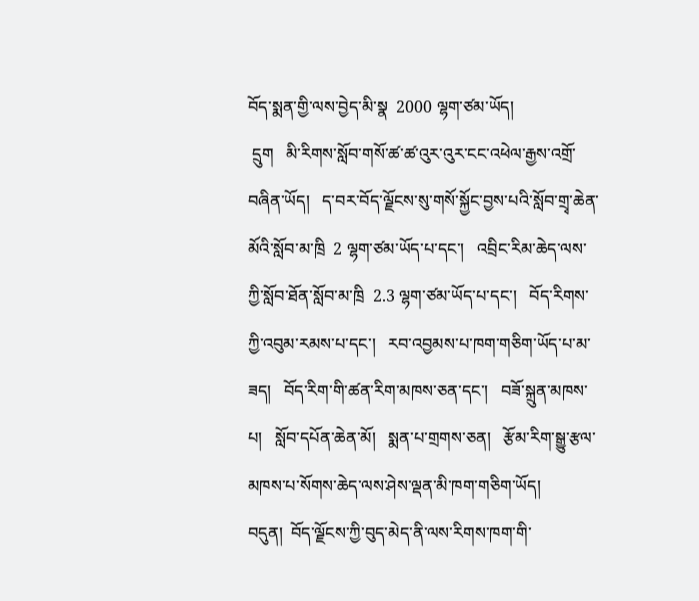བོད་སྨན་གྱི་ལས་བྱེད་མི་སྣ  2000 ལྷག་ཙམ་ཡོད།
 དྲུག   མི་རིགས་སློབ་གསོ་ཚ་ཚ་འུར་འུར་ངང་འཕེལ་རྒྱས་འགྲོ་བཞིན་ཡོད།   ད་བར་བོད་ལྗོངས་སུ་གསོ་སྐྱོང་བྱས་པའི་སློབ་གྲྭ་ཆེན་མོའི་སློབ་མ་ཁྲི  2 ལྷག་ཙམ་ཡོད་པ་དང་།   འབྲིང་རིམ་ཆེད་ལས་ཀྱི་སློབ་ཐོན་སློབ་མ་ཁྲི  2.3 ལྷག་ཙམ་ཡོད་པ་དང་།   བོད་རིགས་ཀྱི་འབུམ་རམས་པ་དང་།   རབ་འབྱམས་པ་ཁག་གཅིག་ཡོད་པ་མ་ཟད།   བོད་རིག་གི་ཚན་རིག་མཁས་ཅན་དང་།   བཟོ་སྐྲུན་མཁས་པ།   སློབ་དཔོན་ཆེན་མོ།   སྨན་པ་གྲགས་ཅན།   རྩོམ་རིག་སྒྱུ་རྩལ་མཁས་པ་སོགས་ཆེད་ལས་ཤེས་ལྡན་མི་ཁག་གཅིག་ཡོད།
བདུན།  བོད་ལྗོངས་ཀྱི་བུད་མེད་ནི་ལས་རིགས་ཁག་གི་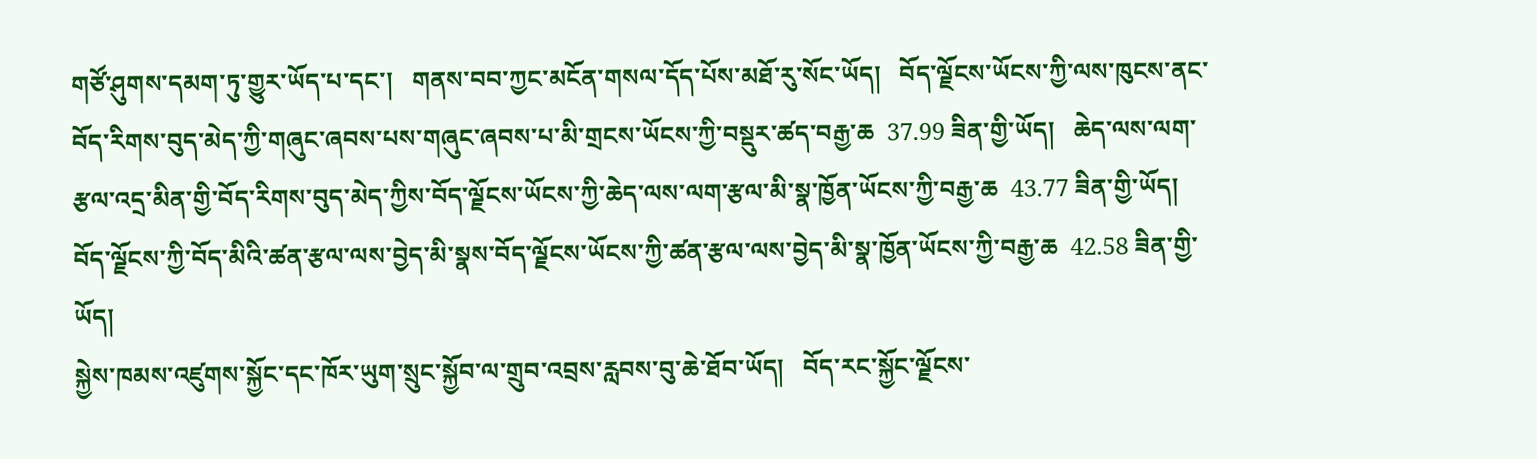གཙོ་ཤུགས་དམག་ཏུ་གྱུར་ཡོད་པ་དང་།   གནས་བབ་ཀྱང་མངོན་གསལ་དོད་པོས་མཐོ་རུ་སོང་ཡོད།   བོད་ལྗོངས་ཡོངས་ཀྱི་ལས་ཁུངས་ནང་བོད་རིགས་བུད་མེད་ཀྱི་གཞུང་ཞབས་པས་གཞུང་ཞབས་པ་མི་གྲངས་ཡོངས་ཀྱི་བསྡུར་ཚད་བརྒྱ་ཆ  37.99 ཟིན་གྱི་ཡོད།   ཆེད་ལས་ལག་རྩལ་འདྲ་མིན་གྱི་བོད་རིགས་བུད་མེད་ཀྱིས་བོད་ལྗོངས་ཡོངས་ཀྱི་ཆེད་ལས་ལག་རྩལ་མི་སྣ་ཁྱོན་ཡོངས་ཀྱི་བརྒྱ་ཆ  43.77 ཟིན་གྱི་ཡོད།   བོད་ལྗོངས་ཀྱི་བོད་མིའི་ཚན་རྩལ་ལས་བྱེད་མི་སྣས་བོད་ལྗོངས་ཡོངས་ཀྱི་ཚན་རྩལ་ལས་བྱེད་མི་སྣ་ཁྱོན་ཡོངས་ཀྱི་བརྒྱ་ཆ  42.58 ཟིན་གྱི་ཡོད།
སྐྱེས་ཁམས་འཛུགས་སྐྱོང་དང་ཁོར་ཡུག་སྲུང་སྐྱོབ་ལ་གྲུབ་འབྲས་རླབས་བུ་ཆེ་ཐོབ་ཡོད།   བོད་རང་སྐྱོང་ལྗོངས་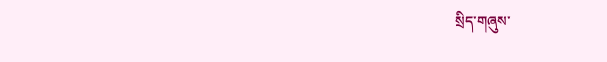སྲིད་གཞུས་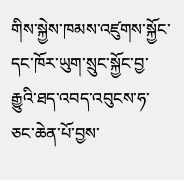གིས་སྐྱེས་ཁམས་འཛུགས་སྐྱོང་དང་ཁོར་ཡུག་སྲུང་སྐྱོང་བྱ་རྒྱུའི་ཐད་འབད་འབུངས་ཧ་ཅང་ཆེན་པོ་བྱས་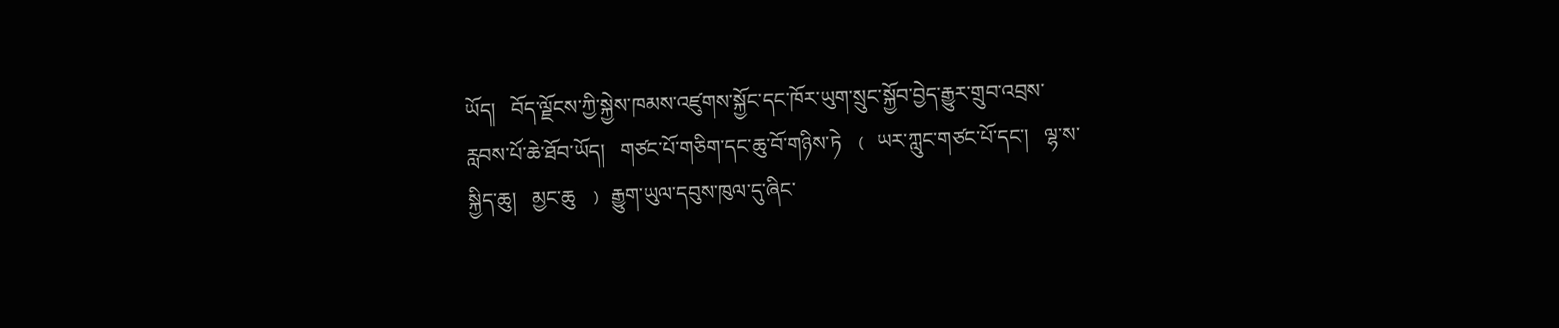ཡོད།   བོད་ལྗོངས་ཀྱི་སྐྱེས་ཁམས་འཛུགས་སྐྱོང་དང་ཁོར་ཡུག་སྲུང་སྐྱོབ་བྱེད་རྒྱུར་གྲུབ་འབྲས་རླབས་པོ་ཆེ་ཐོབ་ཡོད།   གཙང་པོ་གཅིག་དང་ཆུ་བོ་གཉིས་ཏེ  ﹙ ཡར་ཀླུང་གཙང་པོ་དང་།   ལྷ་ས་སྐྱིད་ཆུ།   མྱང་ཆུ  ﹚ རྒྱུག་ཡུལ་དབུས་ཁུལ་དུ་ཞིང་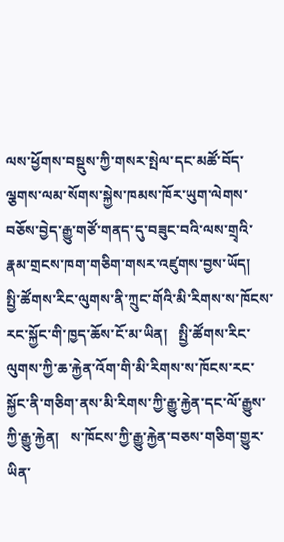ལས་ཕྱོགས་བསྡུས་ཀྱི་གསར་སྤེལ་དང་མཚོ་བོད་ལྕགས་ལམ་སོགས་སྐྱེས་ཁམས་ཁོར་ཡུག་ལེགས་བཅོས་བྱེད་རྒྱུ་གཙོ་གནད་དུ་བཟུང་བའི་ལས་གྲྭའི་རྣམ་གྲངས་ཁག་གཅིག་གསར་འཛུགས་བྱས་ཡོད།
སྤྱི་ཚོགས་རིང་ལུགས་ནི་ཀྲུང་གོའི་མི་རིགས་ས་ཁོངས་རང་སྐྱོང་གི་ཁྱད་ཆོས་ངོ་མ་ཡིན།   སྤྱི་ཚོགས་རིང་ལུགས་ཀྱི་ཆ་རྐྱེན་འོག་གི་མི་རིགས་ས་ཁོངས་རང་སྐྱོང་ནི་གཅིག་ནས་མི་རིགས་ཀྱི་རྒྱུ་རྐྱེན་དང་ལོ་རྒྱུས་ཀྱི་རྒྱུ་རྐྱེན།   ས་ཁོངས་ཀྱི་རྒྱུ་རྐྱེན་བཅས་གཅིག་གྱུར་ཡིན་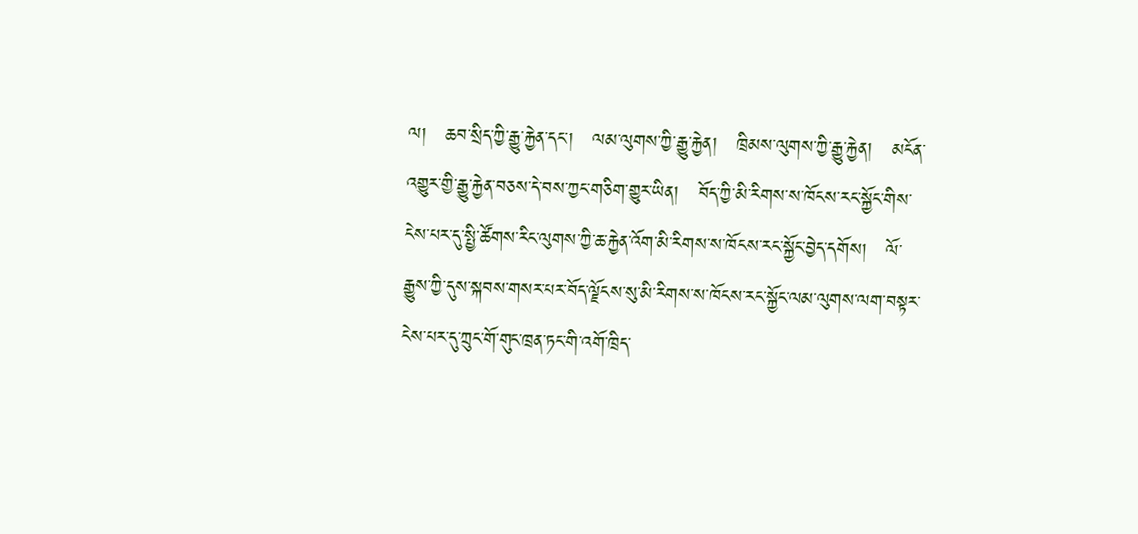ལ།   ཆབ་སྲིད་ཀྱི་རྒྱུ་རྐྱེན་དང་།   ལམ་ལུགས་ཀྱི་རྒྱུ་རྐྱེན།   ཁྲིམས་ལུགས་ཀྱི་རྒྱུ་རྐྱེན།   མངོན་འགྱུར་གྱི་རྒྱུ་རྐྱེན་བཅས་དེ་བས་ཀྱང་གཅིག་གྱུར་ཡིན།   བོད་ཀྱི་མི་རིགས་ས་ཁོངས་རང་སྐྱོང་གིས་ངེས་པར་དུ་སྤྱི་ཚོགས་རིང་ལུགས་ཀྱི་ཆ་རྐྱེན་འོག་མི་རིགས་ས་ཁོངས་རང་སྐྱོང་བྱེད་དགོས།   ལོ་རྒྱུས་ཀྱི་དུས་སྐབས་གསར་པར་བོད་ལྗོངས་སུ་མི་རིགས་ས་ཁོངས་རང་སྐྱོང་ལམ་ལུགས་ལག་བསྟར་ངེས་པར་དུ་ཀྲུང་གོ་གུང་ཁྲན་ཏང་གི་འགོ་ཁྲིད་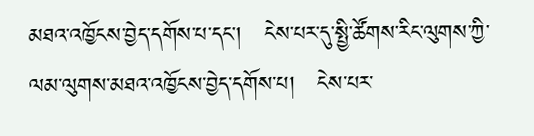མཐའ་འཁྱོངས་བྱེད་དགོས་པ་དང་།   ངེས་པར་དུ་སྤྱི་ཚོགས་རིང་ལུགས་ཀྱི་ལམ་ལུགས་མཐའ་འཁྱོངས་བྱེད་དགོས་པ།   ངེས་པར་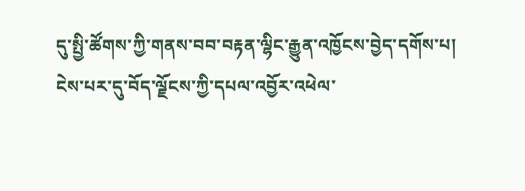དུ་སྤྱི་ཚོགས་ཀྱི་གནས་བབ་བརྟན་ལྷིང་རྒྱུན་འཁྱོངས་བྱེད་དགོས་པ།   ངེས་པར་དུ་བོད་ལྗོངས་ཀྱི་དཔལ་འབྱོར་འཕེལ་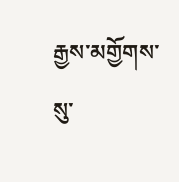རྒྱས་མགྱོགས་སུ་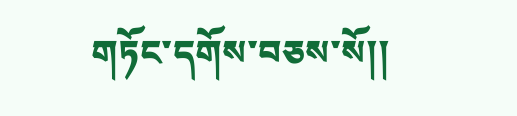གཏོང་དགོས་བཅས་སོ།།